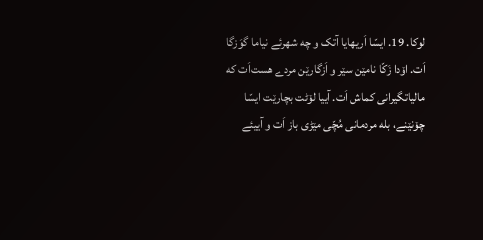لوکا. 19. ایسّا اَریهایا آتک و چه شهرئے نیاما گوَزگا اَت. اۆدا زَکّا نامێن سێر و اَزگارێن مردے هست‌اَت که مالیاتگیرانی کماش اَت. آییا لۆٹت بچارێت ایسّا چۆنێنے، بله مردمانی مُچّی مێڑی باز اَت و آییئے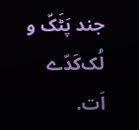جند پَٹَکّ و لُک‌کَدّے اَت.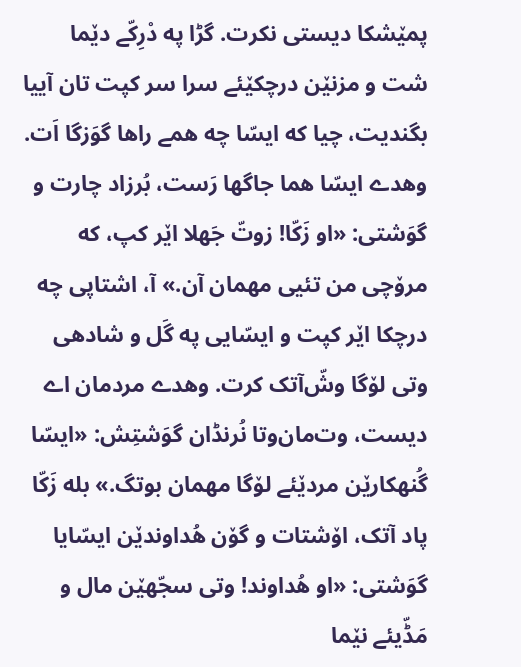پمێشکا دیستی نکرت. گڑا په دْرِکّے دێما شت و مزنێن درچکێئے سرا سر کپت تان آییا بگندیت، چیا که ایسّا چه همے راها گوَزگا اَت. وهدے ایسّا هما جاگها رَست، بُرزاد چارت و گوَشتی: «او زَکّا! زوتّ جَهلا اێر کپ، که مرۆچی من تئیی مهمان آن.» آ، اشتاپی چه درچکا اێر کپت و ایسّایی په گَل و شادهی وتی لۆگا وشّ‌آتک کرت. وهدے مردمان اے دیست، وت‌مان‌وتا نُرنڈان گوَشتِش: «ایسّا گُنهکارێن مردێئے لۆگا مهمان بوتگ.» بله زَکّا پاد آتک، اۆشتات و گۆن هُداوندێن ایسّایا گوَشتی: «او هُداوند! وتی سجّهێن مال و مَڈّیئے نێما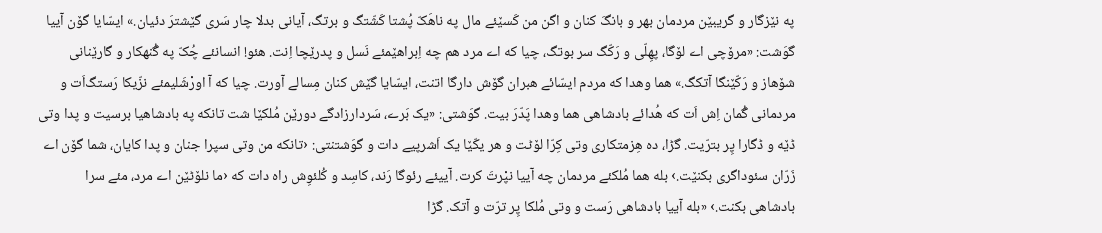په نێزگار و گریبێن مردمان بهر و بانگَ کنان و اگن من کَسێئے مال په ناهَکّ پُشتا کَشّتگ و برتگ، آیانی بدلا چار سَری گێشترَ دئیان.» ایسّایا گۆن آییا گوَشت: «مرۆچی اے لۆگا، پهِلّی و رَکّگ سر بوتگ، چیا که اے مرد هم چه اِبراهێمئے نَسل و پدرێچا اِنت. هئو! انسانئے چُکّ په گُنهکار و گارێنانی شۆهاز و رَکّێنگا آتکگ.» هما وهدا که مردم ایسّائے هبران گۆش دارگا اتنت، ایسّایا گێش کنان مِسالے آورت. چیا که آ اورْشَلیمئے نزّیکا رَستگ‌اَت و مردمانی گُمان اِش اَت که هُدائے بادشاهی هما وهدا پَدّرَ بیت. گوَشتی: «یک بَرے، سَردارزادگے دورێن مُلکێا شت تانکه په بادشاهیا برسیت و پدا وتی ڈێه و ڈگارا پِر بترّیت. گڑا، ده هِزمتکاری وتی کِرّا لۆٹت و هر یکّێا یک اَشرپیے دات و گوَشتنتی: ‹تانکه من وتی سپرا جنان و پدا کایان، شما گۆن اے زَرّان سئوداگری بکنێت.› بله هما مُلکئے مردمان چه آییا نپْرتَ کرت. آییئے رئوگا رَند، کاسِد و کُلئوِش راه دات که ‹ما نلۆٹێن اے مرد، مئے سرا بادشاهی بکنت.› «بله آییا بادشاهی رَست و وتی مُلکا پِر ترّت و آتک. گڑا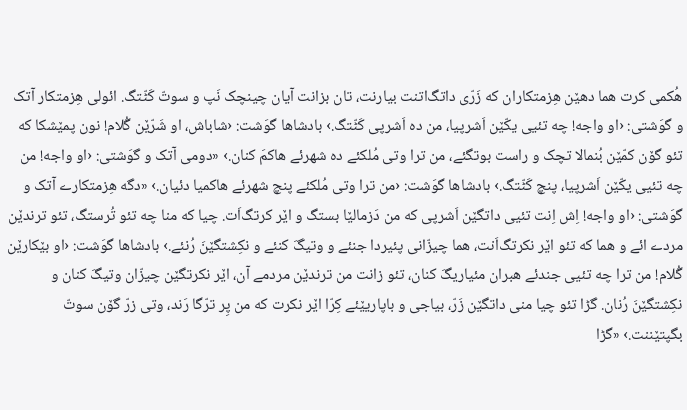هُکمی کرت هما دهێن هِزمتکاران که زَرّی داتگ‌اتنت بیارنت، تان بزانت آیان چینچک نَپ و سوتّ کَٹّتگ. ائولی هِزمتکار آتک و گوَشتی: ‹او واجه! چه تئیی یکّێن اَشرپیا، من ده اَشرپی کَٹّتگ.› بادشاها گوَشت: ‹شاباش، او شَرّێن گُلام! نون پمێشکا که تئو گۆن کمّێن بُنمالا تچک و راست بوتگئے، من ترا وتی مُلکئے ده شهرئے هاکمَ کنان.› «دومی آتک و گوَشتی: ‹او واجه! من چه تئیی یکّێن اَشرپیا، پنچ کَٹّتگ.› بادشاها گوَشت: ‹من ترا وتی مُلکئے پنچ شهرئے هاکمیا دئیان.› «دگه هِزمتکارے آتک و گوَشتی: ‹او واجه! اِش اِنت تئیی داتگێن اَشرپی که من دَزمالێا بستگ و اێر کرتگ‌اَت. چیا که منا چه تئو تُرستگ، تئو ترندێن مردے ائے و هما که تئو اێر نکرتگ‌اَنت، هما چیزّانی پئیردا جنئے و وتیگَ کنئے و نکِشتگێنَ رُنئے.› بادشاها گوَشت: ‹او بێکارێن گُلام! من ترا چه تئیی جندئے هبران مئیاریگَ کنان، تئو زانت من ترندێن مردمے آن، اێر نکرتگێن چیزّان وتیگَ کنان و نکِشتگێنَ رُنان. گڑا تئو چیا منی داتگێن زَرّ، بیاجی و باپاریێئے کِرّا اێر نکرت که من پِر ترّگا رَند، وتی زرّ گۆن سوتّ بگپتێننت.› «گڑا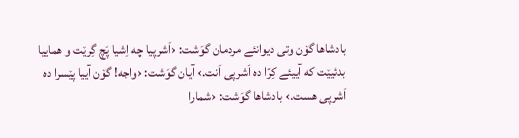بادشاها گۆن وتی دیوانئے مردمان گوَشت: ‹اَشرپیا چه اِشیا پَچ گِرێت و هماییا بدئیێت که آییئے کِرّا ده اَشرپی اَنت.› آیان گوَشت: ‹واجه! گۆن آییا پێسرا ده اَشرپی هست.› بادشاها گوَشت: ‹شمارا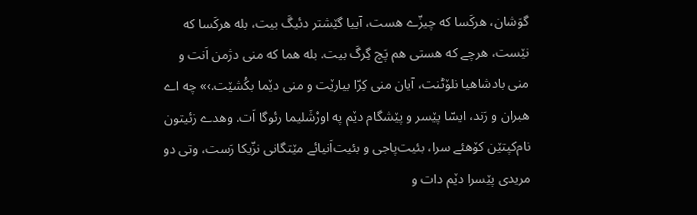گوَشان، هرکَسا که چیزّے هست، آییا گێشتر دئیگَ بیت، بله هرکَسا که نێست، هرچے که هستی هم پَچ گِرگَ بیت. بله هما که منی دژمن اَنت و منی بادشاهیا نلۆٹنت، آیان منی کِرّا بیارێت و منی دێما بکُشێت.›» چه اے هبران و رَند، ایسّا پێسر و پێشگام دێم په اورْشَلیما رئوگا اَت. وهدے زئیتون نام‌کپتێن کۆهئے سرا، بئیت‌پاجی و بئیت‌اَنیائے مێتگانی نزّیکا رَست، وتی دو مریدی پێسرا دێم دات و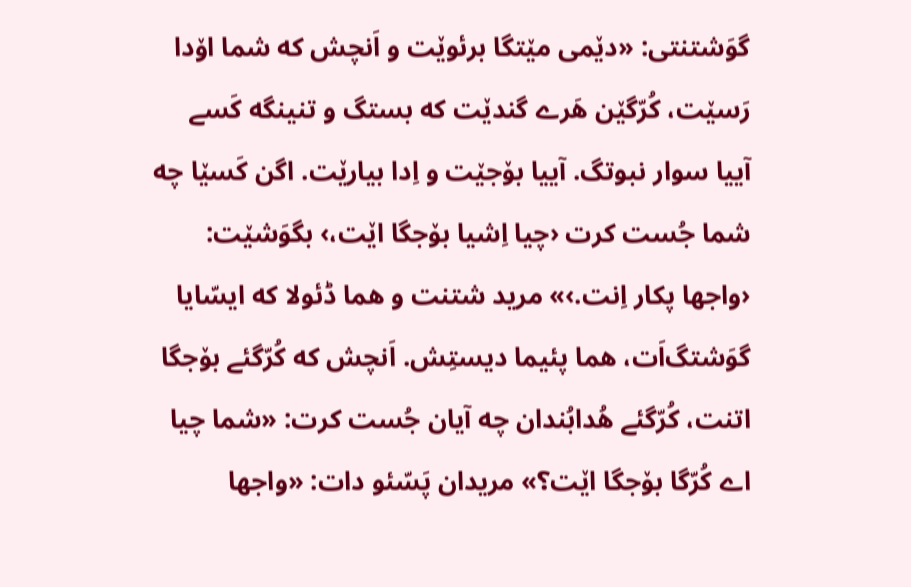گوَشتنتی: «دێمی مێتگا برئوێت و اَنچش که شما اۆدا رَسێت، کُرّگێن هَرے گندێت که بستگ و تنینگه کَسے آییا سوار نبوتگ. آییا بۆجێت و اِدا بیارێت. اگن کَسێا چه شما جُست کرت ‹چیا اِشیا بۆجگا اێت،› بگوَشێت: ‹واجها پکار اِنت.›» مرید شتنت و هما ڈئولا که ایسّایا گوَشتگ‌اَت، هما پئیما دیستِش. اَنچش که کُرّگئے بۆجگا اتنت، کُرّگئے هُدابُندان چه آیان جُست کرت: «شما چیا اے کُرّگا بۆجگا اێت؟» مریدان پَسّئو دات: «واجها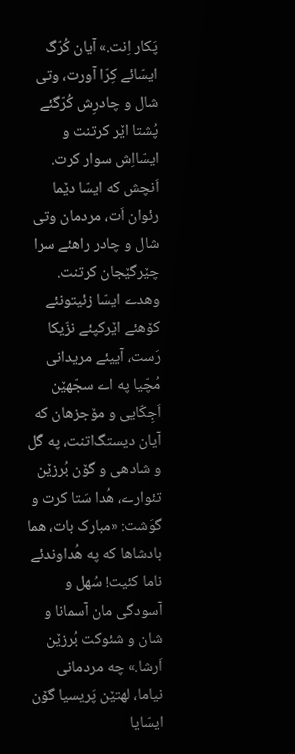پَکار اِنت.» آیان کُرّگ ایسّائے کِرّا آورت، وتی شال و چادرِش کُرّگئے پُشتا اێر کرتنت و ایسّااِش سوار کرت. اَنچش که ایسّا دێما رئوان اَت، مردمان وتی شال و چادر راهئے سرا چێرگێجان کرتنت. وهدے ایسّا زئیتونئے کۆهئے اێرکپئے نزّیکا رَست، آییئے مریدانی مُچّیا په اے سجّهێن اَجِکّایی و مۆجزهان که آیان دیستگ‌اتنت، په گَل و شادهی و گۆن بُرزێن تئوارے، هُدا سَتا کرت و گوَشت: «مبارک بات، هما بادشاها که په هُداوندئے ناما کئیت! سُهل و آسودگی مان آسمانا و شان و شئوکت بُرزێن اَرشا.» چه مردمانی نیاما، لهتێن پَریسیا گۆن ایسّایا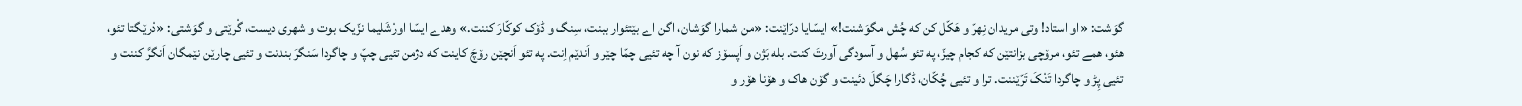گوَشت: «او استاد! وتی مریدان نِهرّ و هَکّل کن که چُش مگوَشنت!» ایسّایا درّاێنت: «من شمارا گوَشان، اگن اے بێتئوار ببنت، سِنگ و ڈۆک کوکّارَ کننت.» وهدے ایسّا اورْشَلیما نزّیک بوت و شهری دیست، گْرێتی و گوَشتی: «دْرێگتا تئو، هئو، همے تئو، مرۆچی بزانتێن که کجام چیزّ، په تئو سُهل و آسودگی آورتَ کنت. بله بَژن و اَپسۆز که نون آ چه تئیی چمّا چێر و اَندێم اِنت. په تئو اَنچێن رۆچَ کاینت که دژمن تئیی چپّ و چاگردا سَنگرَ بندنت و تئیی چارێن نێمگان اَنگرَّ کننت و تئیی پِڑ و چاگردا تَنْکَ تَرّێننت. ترا و تئیی چُکّان، ڈگارا چَگلَ دئینت و گۆن هاک و هۆنا هۆر و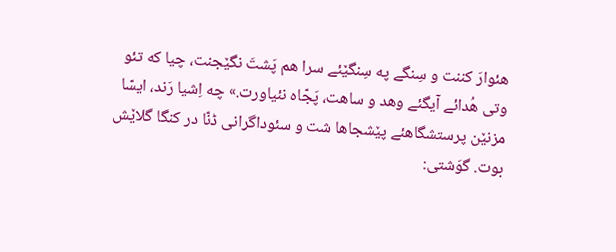هئوارَ کننت و سِنگے په سِنگێئے سرا هم پَشتَ نگێجنت، چیا که تئو وتی هُدائے آیگئے وهد و ساهت، پَجّاه نئیاورت.» چه اِشیا رَند، ایسّا مزنێن پرستشگاهئے پێشجاها شت و سئوداگرانی ڈنّا در کنگا گلاێش بوت. گوَشتی: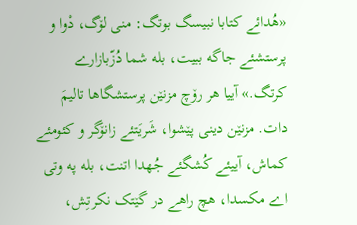«هُدائے کتابا نبیسگ بوتگ: منی لۆگ، دْوا و پرستشئے جاگه ببیت، بله شما دُزّبازارے کرتگ.» آییا هر رۆچ مزنێن پرستشگاها تالیمَ دات. مزنێن دینی پێشوا، شَریَتئے زانۆگر و کئومئے کماش، آییئے کُشگئے جُهدا اتنت، بله په وتی اے مکسدا، هچ راهے در گێتک نکرتِش،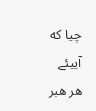چیا که آییئے هر هبر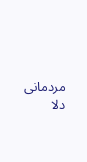مردمانی دلا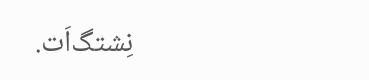نِشتگ‌اَت.